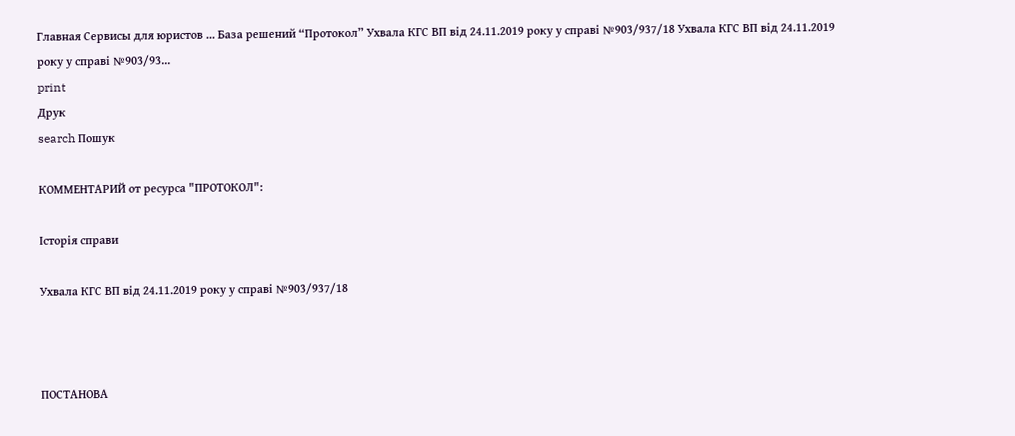Главная Сервисы для юристов ... База решений “Протокол” Ухвала КГС ВП від 24.11.2019 року у справі №903/937/18 Ухвала КГС ВП від 24.11.2019 року у справі №903/93...
print
Друк
search Пошук

КОММЕНТАРИЙ от ресурса "ПРОТОКОЛ":

Історія справи

Ухвала КГС ВП від 24.11.2019 року у справі №903/937/18



ПОСТАНОВА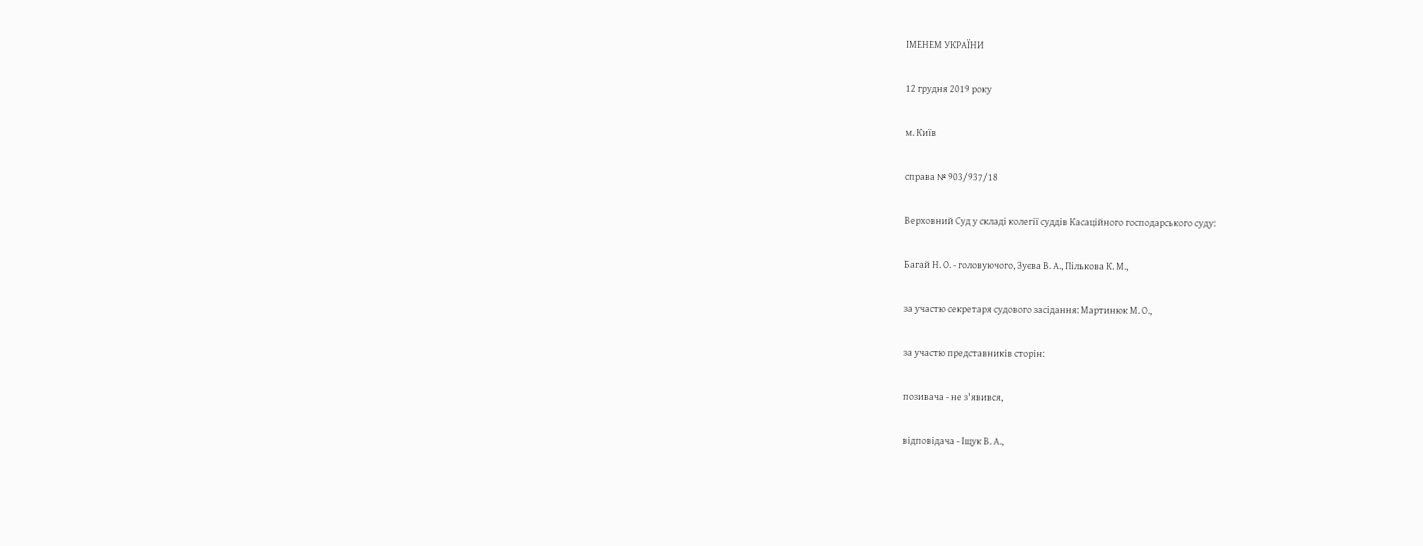ІМЕНЕМ УКРАЇНИ

12 грудня 2019 року

м. Київ

cправа № 903/937/18

Верховний Суд у складі колегії суддів Касаційного господарського суду:

Багай Н. О. - головуючого, Зуєва В. А., Пількова К. М.,

за участю секретаря судового засідання: Мартинюк М. О.,

за участю представників сторін:

позивача - не з'явився,

відповідача - Іщук В. А.,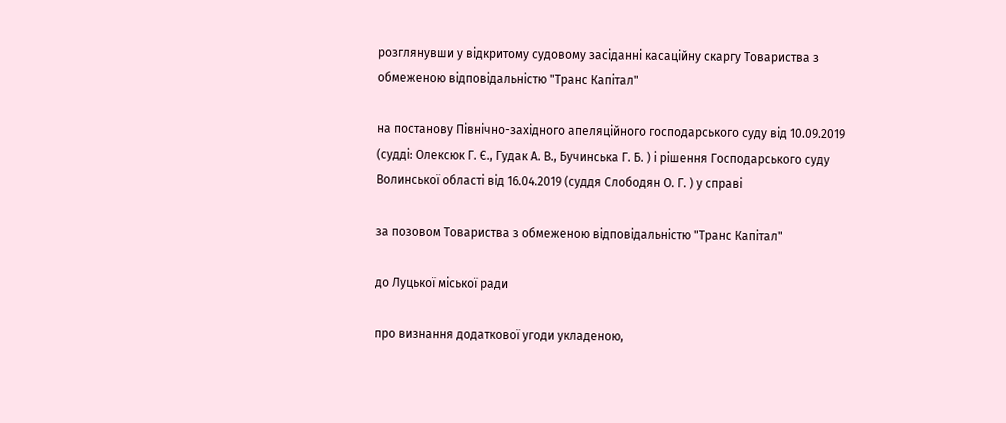розглянувши у відкритому судовому засіданні касаційну скаргу Товариства з обмеженою відповідальністю "Транс Капітал"

на постанову Північно-західного апеляційного господарського суду від 10.09.2019 (судді: Олексюк Г. Є., Гудак А. В., Бучинська Г. Б. ) і рішення Господарського суду Волинської області від 16.04.2019 (суддя Слободян О. Г. ) у справі

за позовом Товариства з обмеженою відповідальністю "Транс Капітал"

до Луцької міської ради

про визнання додаткової угоди укладеною,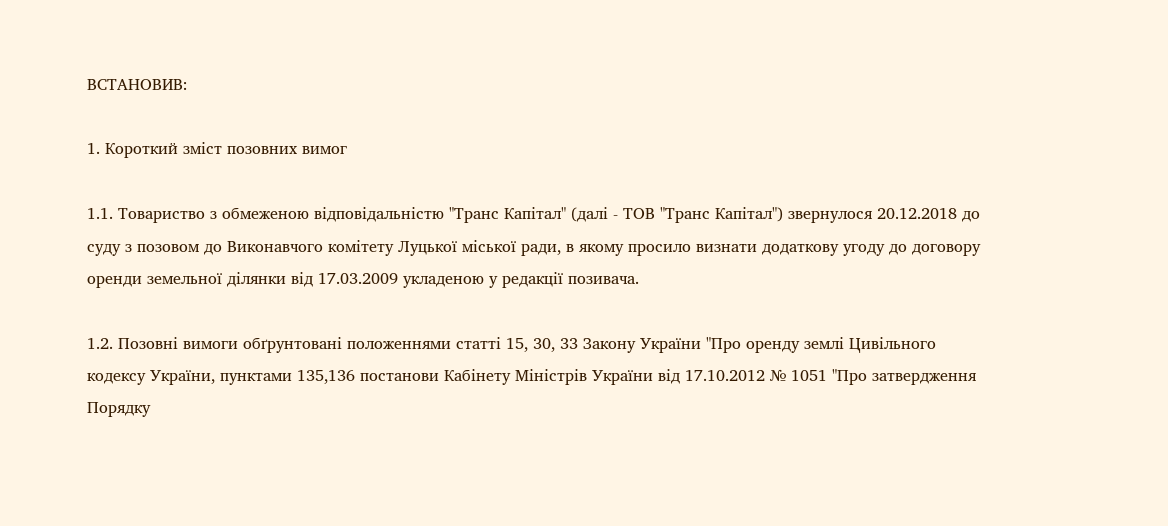ВСТАНОВИВ:

1. Короткий зміст позовних вимог

1.1. Товариство з обмеженою відповідальністю "Транс Капітал" (далі - ТОВ "Транс Капітал") звернулося 20.12.2018 до суду з позовом до Виконавчого комітету Луцької міської ради, в якому просило визнати додаткову угоду до договору оренди земельної ділянки від 17.03.2009 укладеною у редакції позивача.

1.2. Позовні вимоги обґрунтовані положеннями статті 15, 30, 33 Закону України "Про оренду землі Цивільного кодексу України, пунктами 135,136 постанови Кабінету Міністрів України від 17.10.2012 № 1051 "Про затвердження Порядку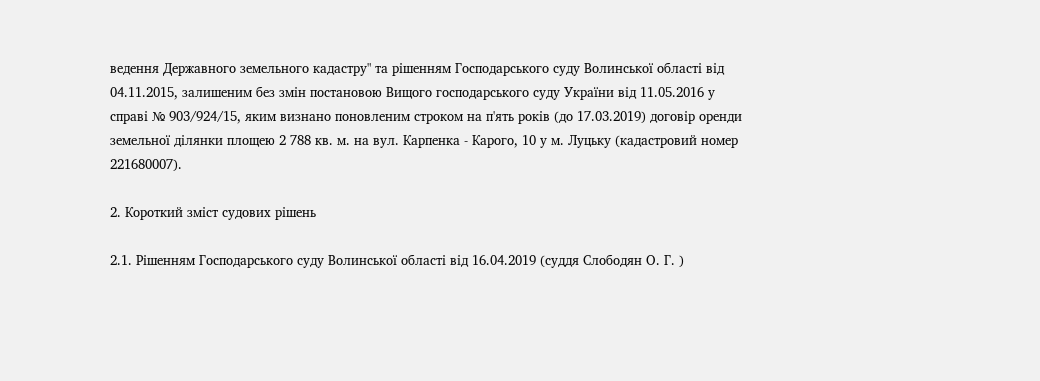ведення Державного земельного кадастру" та рішенням Господарського суду Волинської області від 04.11.2015, залишеним без змін постановою Вищого господарського суду України від 11.05.2016 у справі № 903/924/15, яким визнано поновленим строком на п'ять років (до 17.03.2019) договір оренди земельної ділянки площею 2 788 кв. м. на вул. Карпенка - Карого, 10 у м. Луцьку (кадастровий номер 221680007).

2. Короткий зміст судових рішень

2.1. Рішенням Господарського суду Волинської області від 16.04.2019 (суддя Слободян О. Г. )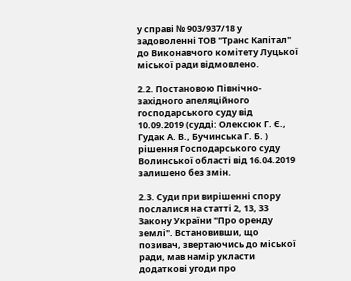у справі № 903/937/18 у задоволенні ТОВ "Транс Капітал" до Виконавчого комітету Луцької міської ради відмовлено.

2.2. Постановою Північно-західного апеляційного господарського суду від
10.09.2019 (судді: Олексюк Г. Є., Гудак А. В., Бучинська Г. Б. ) рішення Господарського суду Волинської області від 16.04.2019 залишено без змін.

2.3. Суди при вирішенні спору послалися на статті 2, 13, 33 Закону України "Про оренду землі". Встановивши, що позивач, звертаючись до міської ради, мав намір укласти додаткові угоди про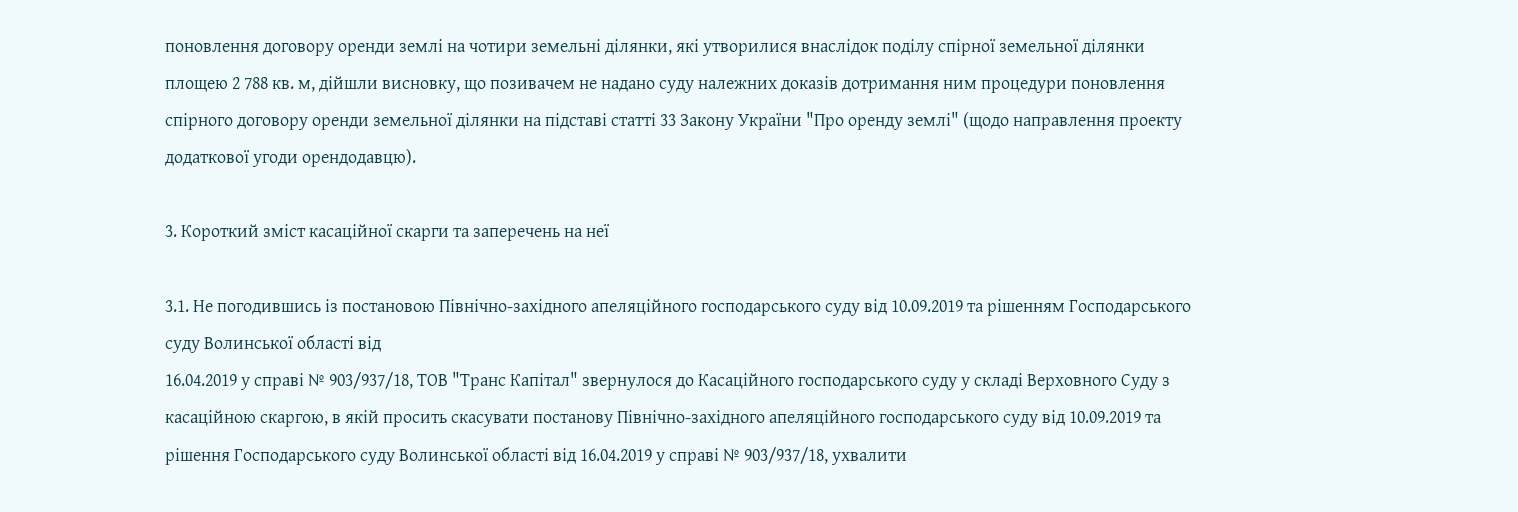поновлення договору оренди землі на чотири земельні ділянки, які утворилися внаслідок поділу спірної земельної ділянки площею 2 788 кв. м, дійшли висновку, що позивачем не надано суду належних доказів дотримання ним процедури поновлення спірного договору оренди земельної ділянки на підставі статті 33 Закону України "Про оренду землі" (щодо направлення проекту додаткової угоди орендодавцю).

3. Короткий зміст касаційної скарги та заперечень на неї

3.1. Не погодившись із постановою Північно-західного апеляційного господарського суду від 10.09.2019 та рішенням Господарського суду Волинської області від
16.04.2019 у справі № 903/937/18, ТОВ "Транс Капітал" звернулося до Касаційного господарського суду у складі Верховного Суду з касаційною скаргою, в якій просить скасувати постанову Північно-західного апеляційного господарського суду від 10.09.2019 та рішення Господарського суду Волинської області від 16.04.2019 у справі № 903/937/18, ухвалити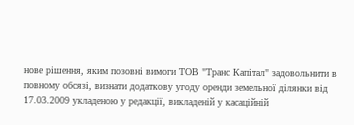нове рішення, яким позовні вимоги ТОВ "Транс Капітал" задовольнити в повному обсязі, визнати додаткову угоду оренди земельної ділянки від 17.03.2009 укладеною у редакції, викладеній у касаційній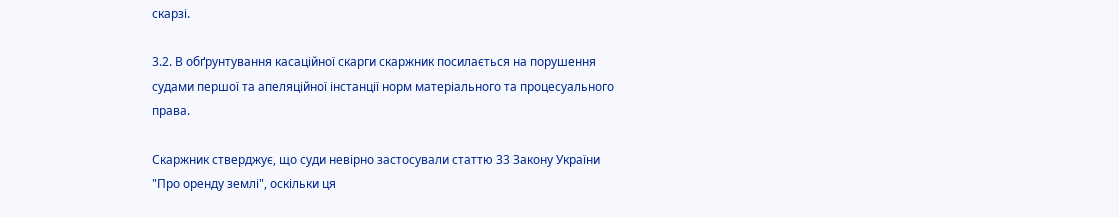скарзі.

3.2. В обґрунтування касаційної скарги скаржник посилається на порушення судами першої та апеляційної інстанції норм матеріального та процесуального права.

Скаржник стверджує, що суди невірно застосували статтю 33 Закону України "Про оренду землі", оскільки ця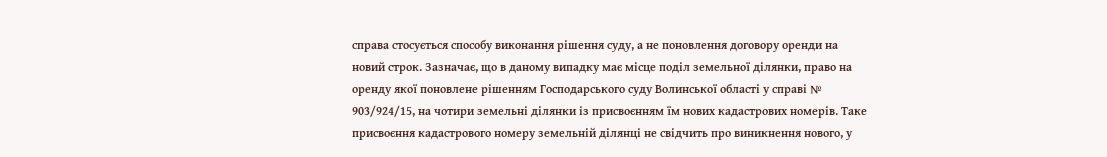справа стосується способу виконання рішення суду, а не поновлення договору оренди на новий строк. Зазначає, що в даному випадку має місце поділ земельної ділянки, право на оренду якої поновлене рішенням Господарського суду Волинської області у справі № 903/924/15, на чотири земельні ділянки із присвоєнням їм нових кадастрових номерів. Таке присвоєння кадастрового номеру земельній ділянці не свідчить про виникнення нового, у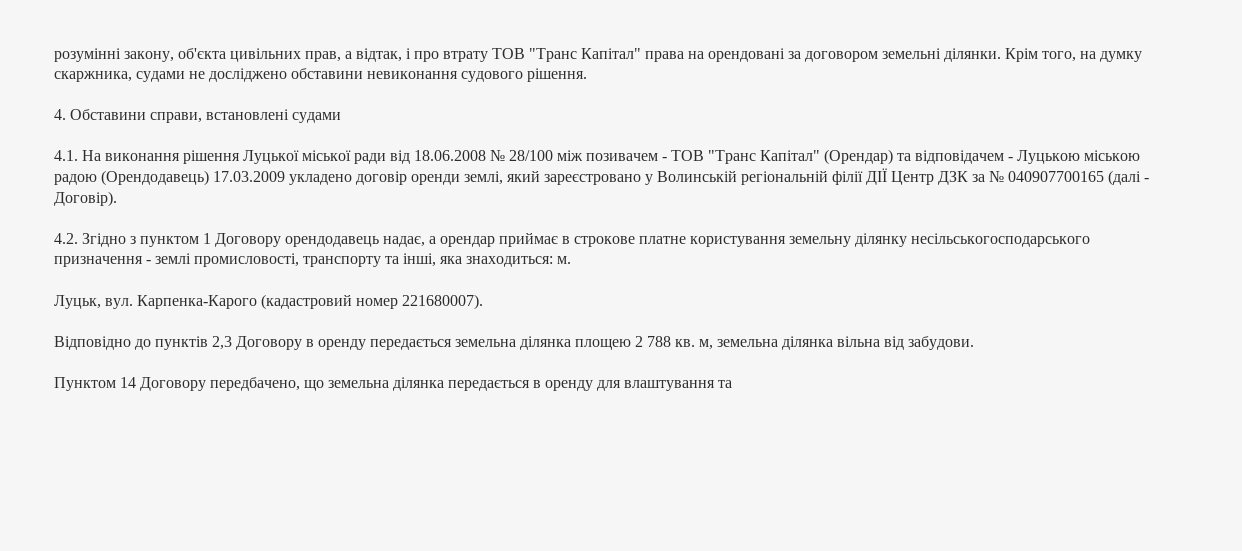розумінні закону, об'єкта цивільних прав, а відтак, і про втрату ТОВ "Транс Капітал" права на орендовані за договором земельні ділянки. Крім того, на думку скаржника, судами не досліджено обставини невиконання судового рішення.

4. Обставини справи, встановлені судами

4.1. На виконання рішення Луцької міської ради від 18.06.2008 № 28/100 між позивачем - ТОВ "Транс Капітал" (Орендар) та відповідачем - Луцькою міською радою (Орендодавець) 17.03.2009 укладено договір оренди землі, який зареєстровано у Волинській регіональній філії ДІЇ Центр ДЗК за № 040907700165 (далі - Договір).

4.2. Згідно з пунктом 1 Договору орендодавець надає, а орендар приймає в строкове платне користування земельну ділянку несільськогосподарського призначення - землі промисловості, транспорту та інші, яка знаходиться: м.

Луцьк, вул. Карпенка-Карого (кадастровий номер 221680007).

Відповідно до пунктів 2,3 Договору в оренду передається земельна ділянка площею 2 788 кв. м, земельна ділянка вільна від забудови.

Пунктом 14 Договору передбачено, що земельна ділянка передається в оренду для влаштування та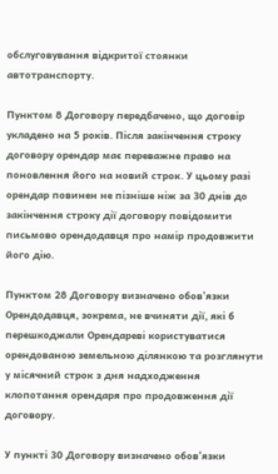обслуговування відкритої стоянки автотранспорту.

Пунктом 8 Договору передбачено, що договір укладено на 5 років. Після закінчення строку договору орендар має переважне право на поновлення його на новий строк. У цьому разі орендар повинен не пізніше ніж за 30 днів до закінчення строку дії договору повідомити письмово орендодавця про намір продовжити його дію.

Пунктом 28 Договору визначено обов'язки Орендодавця, зокрема, не вчиняти дії, які б перешкоджали Орендареві користуватися орендованою земельною ділянкою та розглянути у місячний строк з дня надходження клопотання орендаря про продовження дії договору.

У пункті 30 Договору визначено обов'язки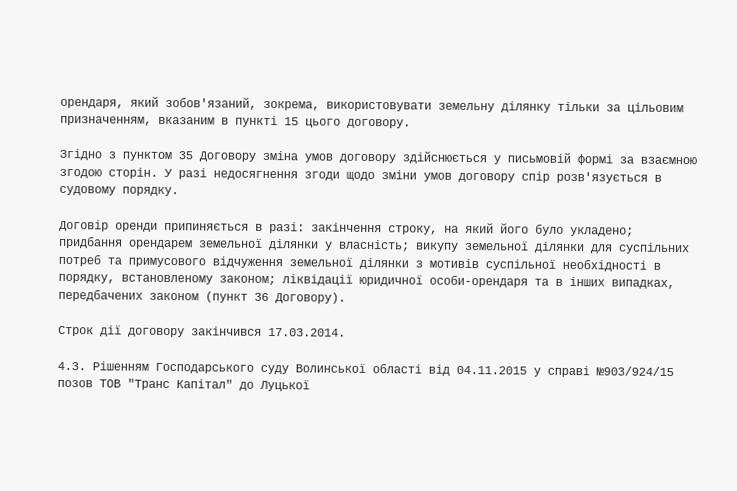орендаря, який зобов'язаний, зокрема, використовувати земельну ділянку тільки за цільовим призначенням, вказаним в пункті 15 цього договору.

Згідно з пунктом 35 Договору зміна умов договору здійснюється у письмовій формі за взаємною згодою сторін. У разі недосягнення згоди щодо зміни умов договору спір розв'язується в судовому порядку.

Договір оренди припиняється в разі: закінчення строку, на який його було укладено; придбання орендарем земельної ділянки у власність; викупу земельної ділянки для суспільних потреб та примусового відчуження земельної ділянки з мотивів суспільної необхідності в порядку, встановленому законом; ліквідації юридичної особи-орендаря та в інших випадках, передбачених законом (пункт 36 Договору).

Строк дії договору закінчився 17.03.2014.

4.3. Рішенням Господарського суду Волинської області від 04.11.2015 у справі №903/924/15 позов ТОВ "Транс Капітал" до Луцької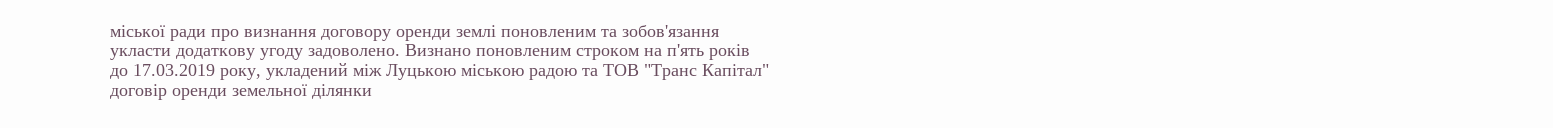міської ради про визнання договору оренди землі поновленим та зобов'язання укласти додаткову угоду задоволено. Визнано поновленим строком на п'ять років до 17.03.2019 року, укладений між Луцькою міською радою та ТОВ "Транс Капітал" договір оренди земельної ділянки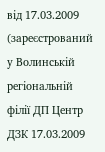від 17.03.2009 (зареєстрований у Волинській регіональній філії ДП Центр ДЗК 17.03.2009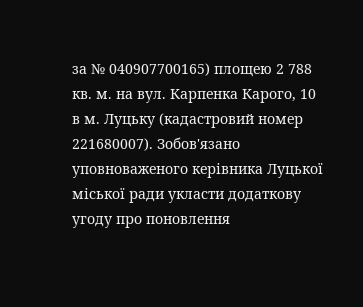за № 040907700165) площею 2 788 кв. м. на вул. Карпенка Карого, 10 в м. Луцьку (кадастровий номер 221680007). Зобов'язано уповноваженого керівника Луцької міської ради укласти додаткову угоду про поновлення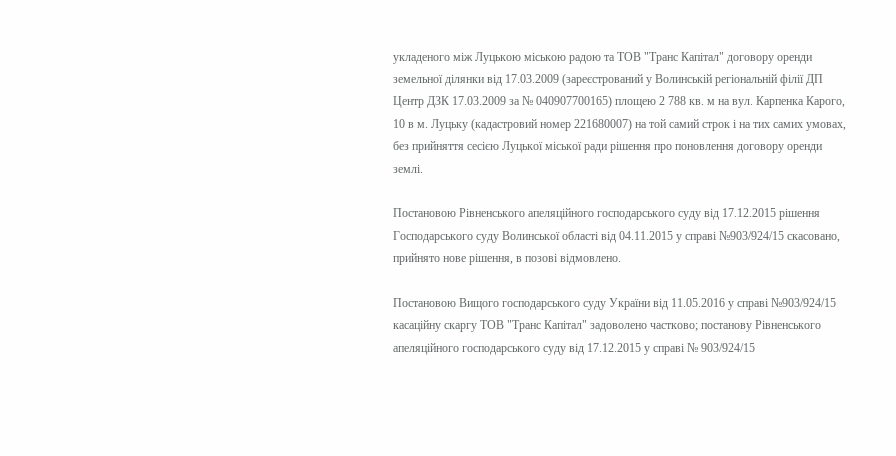укладеного між Луцькою міською радою та ТОВ "Транс Капітал" договору оренди земельної ділянки від 17.03.2009 (зареєстрований у Волинській регіональній філії ДП Центр ДЗК 17.03.2009 за № 040907700165) площею 2 788 кв. м на вул. Карпенка Карого, 10 в м. Луцьку (кадастровий номер 221680007) на той самий строк і на тих самих умовах, без прийняття сесією Луцької міської ради рішення про поновлення договору оренди землі.

Постановою Рівненського апеляційного господарського суду від 17.12.2015 рішення Господарського суду Волинської області від 04.11.2015 у справі №903/924/15 скасовано, прийнято нове рішення, в позові відмовлено.

Постановою Вищого господарського суду України від 11.05.2016 у справі №903/924/15 касаційну скаргу ТОВ "Транс Капітал" задоволено частково; постанову Рівненського апеляційного господарського суду від 17.12.2015 у справі № 903/924/15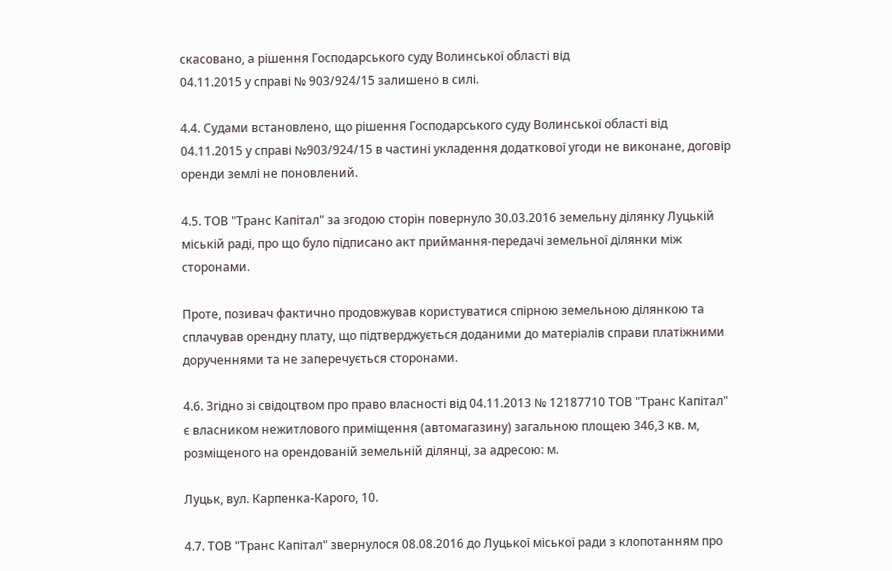скасовано, а рішення Господарського суду Волинської області від
04.11.2015 у справі № 903/924/15 залишено в силі.

4.4. Судами встановлено, що рішення Господарського суду Волинської області від
04.11.2015 у справі №903/924/15 в частині укладення додаткової угоди не виконане, договір оренди землі не поновлений.

4.5. ТОВ "Транс Капітал" за згодою сторін повернуло 30.03.2016 земельну ділянку Луцькій міській раді, про що було підписано акт приймання-передачі земельної ділянки між сторонами.

Проте, позивач фактично продовжував користуватися спірною земельною ділянкою та сплачував орендну плату, що підтверджується доданими до матеріалів справи платіжними дорученнями та не заперечується сторонами.

4.6. Згідно зі свідоцтвом про право власності від 04.11.2013 № 12187710 ТОВ "Транс Капітал" є власником нежитлового приміщення (автомагазину) загальною площею 346,3 кв. м, розміщеного на орендованій земельній ділянці, за адресою: м.

Луцьк, вул. Карпенка-Карого, 10.

4.7. ТОВ "Транс Капітал" звернулося 08.08.2016 до Луцької міської ради з клопотанням про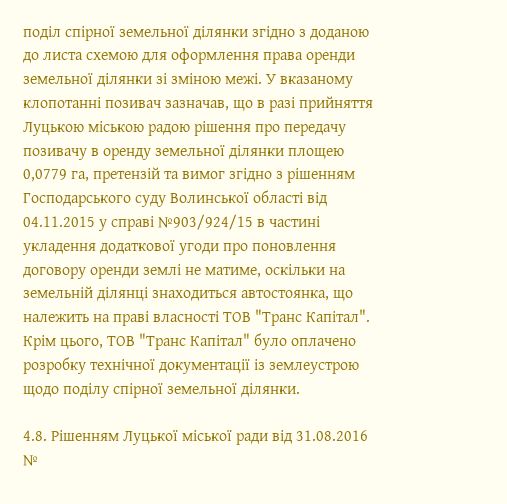поділ спірної земельної ділянки згідно з доданою до листа схемою для оформлення права оренди земельної ділянки зі зміною межі. У вказаному клопотанні позивач зазначав, що в разі прийняття Луцькою міською радою рішення про передачу позивачу в оренду земельної ділянки площею 0,0779 га, претензій та вимог згідно з рішенням Господарського суду Волинської області від 04.11.2015 у справі №903/924/15 в частині укладення додаткової угоди про поновлення договору оренди землі не матиме, оскільки на земельній ділянці знаходиться автостоянка, що належить на праві власності ТОВ "Транс Капітал". Крім цього, ТОВ "Транс Капітал" було оплачено розробку технічної документації із землеустрою щодо поділу спірної земельної ділянки.

4.8. Рішенням Луцької міської ради від 31.08.2016 №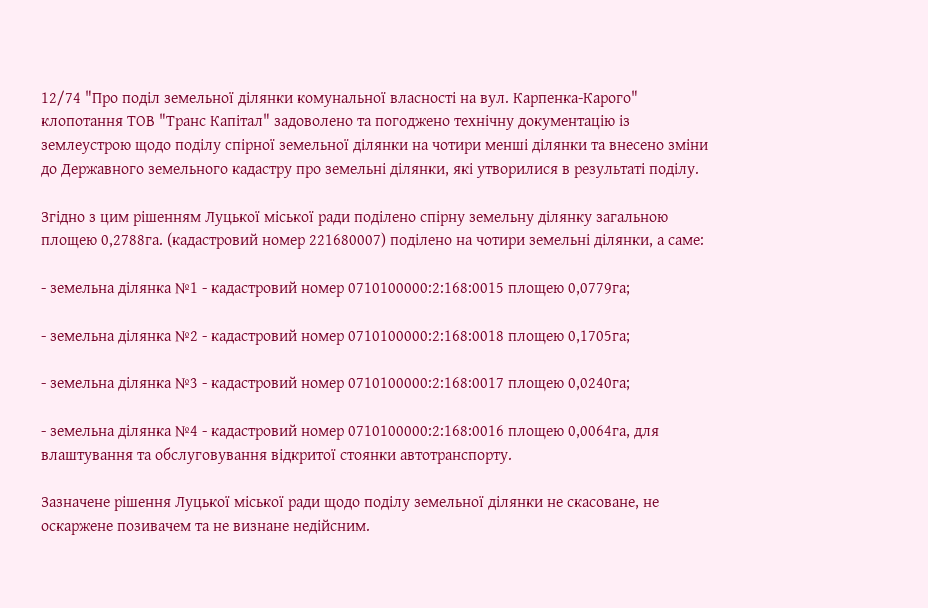12/74 "Про поділ земельної ділянки комунальної власності на вул. Карпенка-Карого" клопотання ТОВ "Транс Капітал" задоволено та погоджено технічну документацію із землеустрою щодо поділу спірної земельної ділянки на чотири менші ділянки та внесено зміни до Державного земельного кадастру про земельні ділянки, які утворилися в результаті поділу.

Згідно з цим рішенням Луцької міської ради поділено спірну земельну ділянку загальною площею 0,2788га. (кадастровий номер 221680007) поділено на чотири земельні ділянки, а саме:

- земельна ділянка №1 - кадастровий номер 0710100000:2:168:0015 площею 0,0779га;

- земельна ділянка №2 - кадастровий номер 0710100000:2:168:0018 площею 0,1705га;

- земельна ділянка №3 - кадастровий номер 0710100000:2:168:0017 площею 0,0240га;

- земельна ділянка №4 - кадастровий номер 0710100000:2:168:0016 площею 0,0064га, для влаштування та обслуговування відкритої стоянки автотранспорту.

Зазначене рішення Луцької міської ради щодо поділу земельної ділянки не скасоване, не оскаржене позивачем та не визнане недійсним.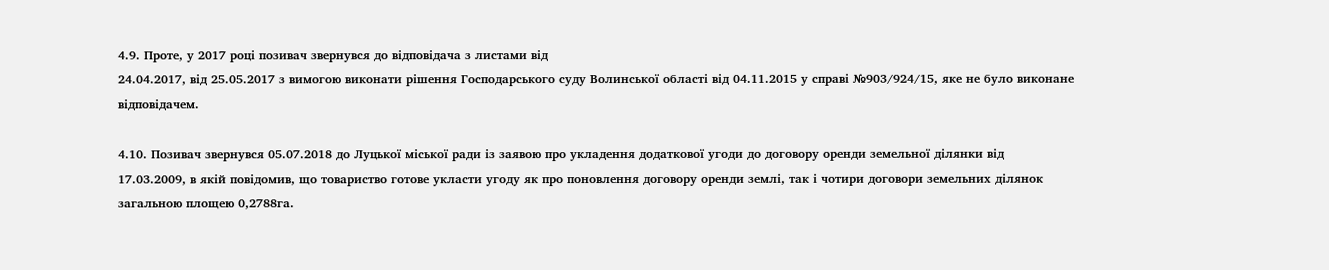4.9. Проте, у 2017 році позивач звернувся до відповідача з листами від
24.04.2017, від 25.05.2017 з вимогою виконати рішення Господарського суду Волинської області від 04.11.2015 у справі №903/924/15, яке не було виконане відповідачем.

4.10. Позивач звернувся 05.07.2018 до Луцької міської ради із заявою про укладення додаткової угоди до договору оренди земельної ділянки від 17.03.2009, в якій повідомив, що товариство готове укласти угоду як про поновлення договору оренди землі, так і чотири договори земельних ділянок загальною площею 0,2788га.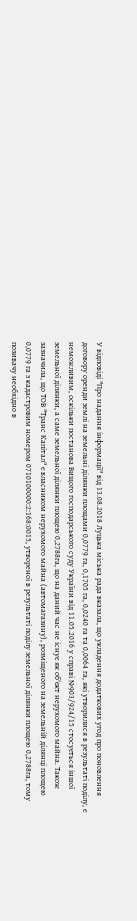У відповіді "Про надання інформації" від 13.08.2018 Луцька міська рада вказала, що укладення додаткових угод про поновлення договору оренди землі на земельні ділянки площами 0,0779 га, 0,1705 га, 0,0240 га та 0,0064 га, які утворилися в результаті поділу, є неможливим, оскільки постанова Вищого господарського суду України від 11.05.2016 у справі №903/924/15 стосується іншої земельної ділянки, а саме земельної ділянки площею 0,2788га, що на даний час не існує як об'єкт нерухомого майна. Також зазначила, що ТОВ "Транс Капітал" є власником нерухомого майна (автомагазину), розміщеного на земельній ділянці площею 0,0779 га з кадастровим номером 0710100000:2:168:0015, утвореної в результаті поділу земельної ділянки площею 0,2788га, тому позивачу необхідно в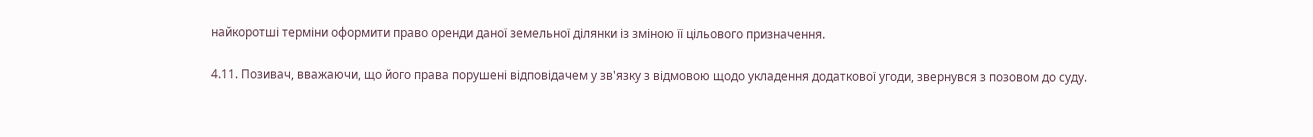найкоротші терміни оформити право оренди даної земельної ділянки із зміною її цільового призначення.

4.11. Позивач, вважаючи, що його права порушені відповідачем у зв'язку з відмовою щодо укладення додаткової угоди, звернувся з позовом до суду.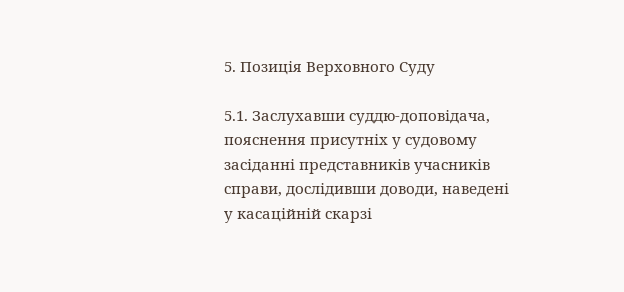5. Позиція Верховного Суду

5.1. Заслухавши суддю-доповідача, пояснення присутніх у судовому засіданні представників учасників справи, дослідивши доводи, наведені у касаційній скарзі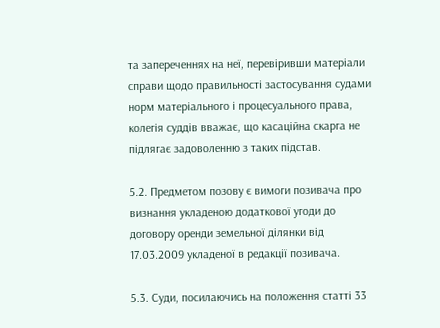та запереченнях на неї, перевіривши матеріали справи щодо правильності застосування судами норм матеріального і процесуального права, колегія суддів вважає, що касаційна скарга не підлягає задоволенню з таких підстав.

5.2. Предметом позову є вимоги позивача про визнання укладеною додаткової угоди до договору оренди земельної ділянки від 17.03.2009 укладеної в редакції позивача.

5.3. Суди, посилаючись на положення статті 33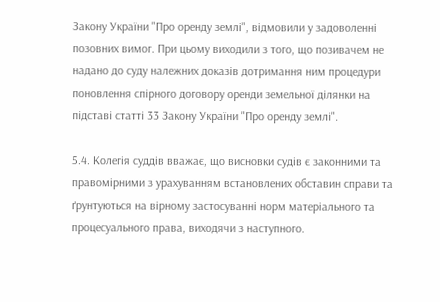Закону України "Про оренду землі", відмовили у задоволенні позовних вимог. При цьому виходили з того, що позивачем не надано до суду належних доказів дотримання ним процедури поновлення спірного договору оренди земельної ділянки на підставі статті 33 Закону України "Про оренду землі".

5.4. Колегія суддів вважає, що висновки судів є законними та правомірними з урахуванням встановлених обставин справи та ґрунтуються на вірному застосуванні норм матеріального та процесуального права, виходячи з наступного.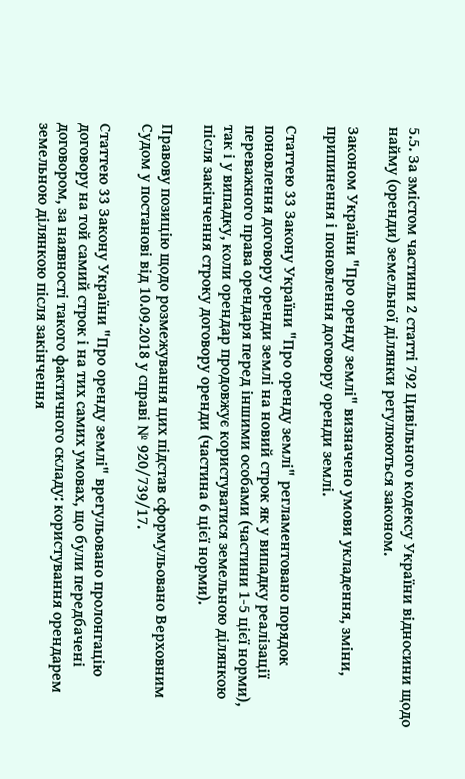5.5. За змістом частини 2 статті 792 Цивільного кодексу України відносини щодо найму (оренди) земельної ділянки регулюються законом.

Законом України "Про оренду землі" визначено умови укладення, зміни, припинення і поновлення договору оренди землі.

Статтею 33 Закону України "Про оренду землі" регламентовано порядок поновлення договору оренди землі на новий строк як у випадку реалізації переважного права орендаря перед іншими особами (частини 1-5 цієї норми), так і у випадку, коли орендар продовжує користуватися земельною ділянкою після закінчення строку договору оренди (частина 6 цієї норми).

Правову позицію щодо розмежування цих підстав сформульовано Верховним Судом у постанові від 10.09.2018 у справі № 920/739/17.

Статтею 33 Закону України "Про оренду землі" врегульовано пролонгацію договору на той самий строк і на тих самих умовах, що були передбачені договором, за наявності такого фактичного складу: користування орендарем земельною ділянкою після закінчення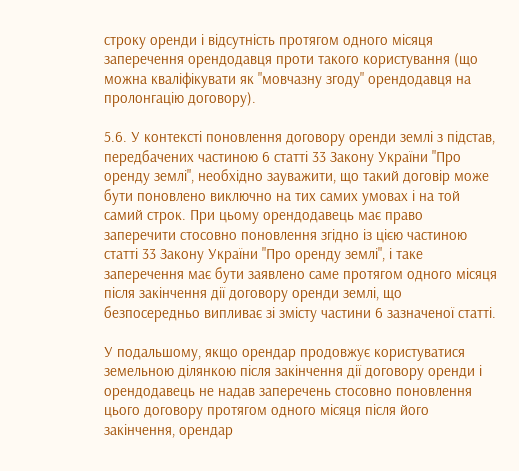строку оренди і відсутність протягом одного місяця заперечення орендодавця проти такого користування (що можна кваліфікувати як "мовчазну згоду" орендодавця на пролонгацію договору).

5.6. У контексті поновлення договору оренди землі з підстав, передбачених частиною 6 статті 33 Закону України "Про оренду землі", необхідно зауважити, що такий договір може бути поновлено виключно на тих самих умовах і на той самий строк. При цьому орендодавець має право заперечити стосовно поновлення згідно із цією частиною статті 33 Закону України "Про оренду землі", і таке заперечення має бути заявлено саме протягом одного місяця після закінчення дії договору оренди землі, що безпосередньо випливає зі змісту частини 6 зазначеної статті.

У подальшому, якщо орендар продовжує користуватися земельною ділянкою після закінчення дії договору оренди і орендодавець не надав заперечень стосовно поновлення цього договору протягом одного місяця після його закінчення, орендар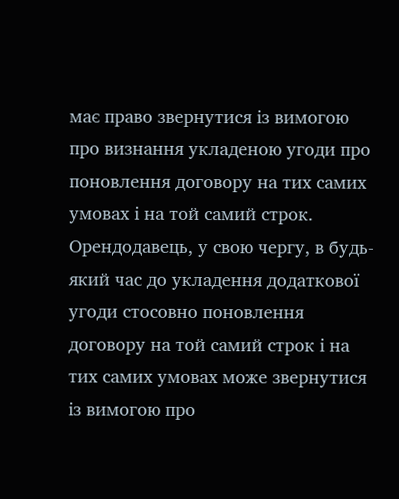має право звернутися із вимогою про визнання укладеною угоди про поновлення договору на тих самих умовах і на той самий строк. Орендодавець, у свою чергу, в будь-який час до укладення додаткової угоди стосовно поновлення договору на той самий строк і на тих самих умовах може звернутися із вимогою про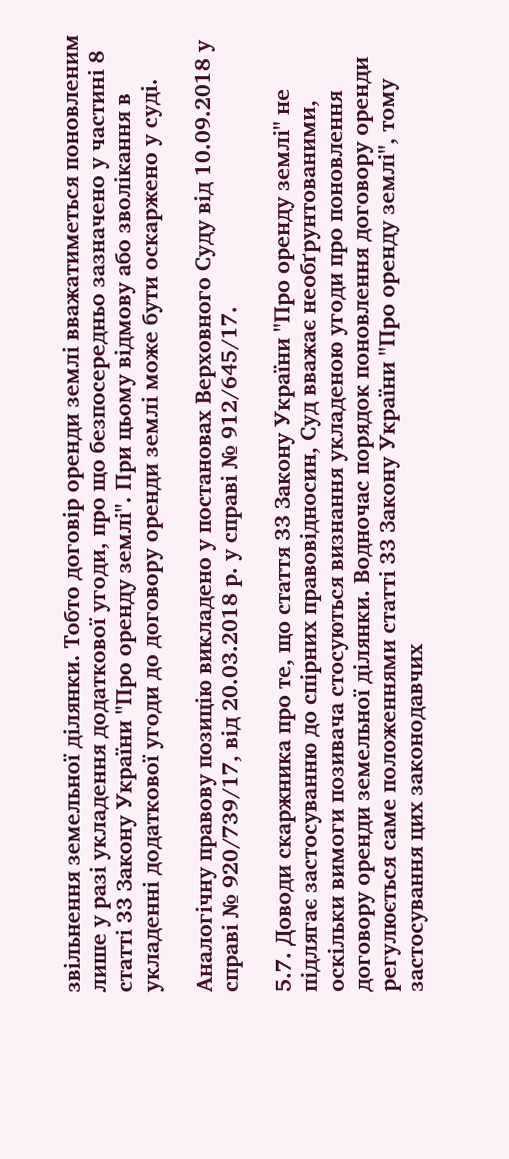звільнення земельної ділянки. Тобто договір оренди землі вважатиметься поновленим лише у разі укладення додаткової угоди, про що безпосередньо зазначено у частині 8 статті 33 Закону України "Про оренду землі". При цьому відмову або зволікання в укладенні додаткової угоди до договору оренди землі може бути оскаржено у суді.

Аналогічну правову позицію викладено у постановах Верховного Суду від 10.09.2018 у справі № 920/739/17, від 20.03.2018 р. у справі № 912/645/17.

5.7. Доводи скаржника про те, що стаття 33 Закону України "Про оренду землі" не підлягає застосуванню до спірних правовідносин, Суд вважає необґрунтованими, оскільки вимоги позивача стосуються визнання укладеною угоди про поновлення договору оренди земельної ділянки. Водночас порядок поновлення договору оренди регулюється саме положеннями статті 33 Закону України "Про оренду землі", тому застосування цих законодавчих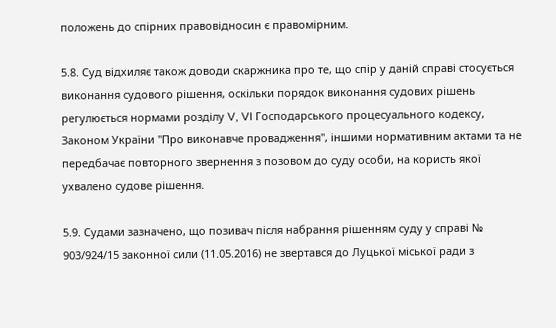положень до спірних правовідносин є правомірним.

5.8. Суд відхиляє також доводи скаржника про те, що спір у даній справі стосується виконання судового рішення, оскільки порядок виконання судових рішень регулюється нормами розділу V, VI Господарського процесуального кодексу, Законом України "Про виконавче провадження", іншими нормативним актами та не передбачає повторного звернення з позовом до суду особи, на користь якої ухвалено судове рішення.

5.9. Судами зазначено, що позивач після набрання рішенням суду у справі № 903/924/15 законної сили (11.05.2016) не звертався до Луцької міської ради з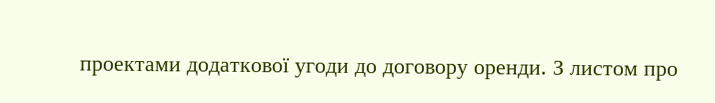проектами додаткової угоди до договору оренди. З листом про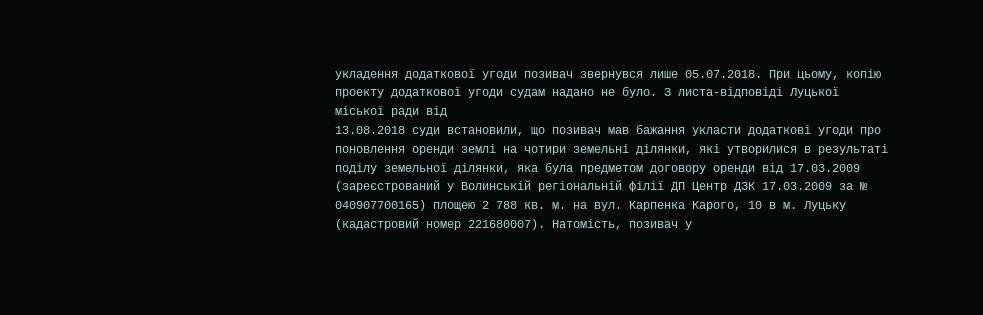укладення додаткової угоди позивач звернувся лише 05.07.2018. При цьому, копію проекту додаткової угоди судам надано не було. З листа-відповіді Луцької міської ради від
13.08.2018 суди встановили, що позивач мав бажання укласти додаткові угоди про поновлення оренди землі на чотири земельні ділянки, які утворилися в результаті поділу земельної ділянки, яка була предметом договору оренди від 17.03.2009 (зареєстрований у Волинській регіональній філії ДП Центр ДЗК 17.03.2009 за № 040907700165) площею 2 788 кв. м. на вул. Карпенка Карого, 10 в м. Луцьку (кадастровий номер 221680007). Натомість, позивач у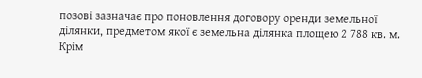позові зазначає про поновлення договору оренди земельної ділянки, предметом якої є земельна ділянка площею 2 788 кв. м. Крім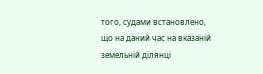того, судами встановлено, що на даний час на вказаній земельній ділянці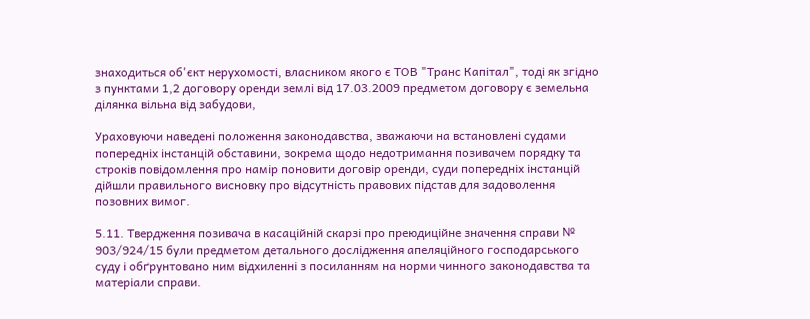знаходиться об'єкт нерухомості, власником якого є ТОВ "Транс Капітал", тоді як згідно з пунктами 1,2 договору оренди землі від 17.03.2009 предметом договору є земельна ділянка вільна від забудови,

Ураховуючи наведені положення законодавства, зважаючи на встановлені судами попередніх інстанцій обставини, зокрема щодо недотримання позивачем порядку та строків повідомлення про намір поновити договір оренди, суди попередніх інстанцій дійшли правильного висновку про відсутність правових підстав для задоволення позовних вимог.

5.11. Твердження позивача в касаційній скарзі про преюдиційне значення справи № 903/924/15 були предметом детального дослідження апеляційного господарського суду і обґрунтовано ним відхиленні з посиланням на норми чинного законодавства та матеріали справи.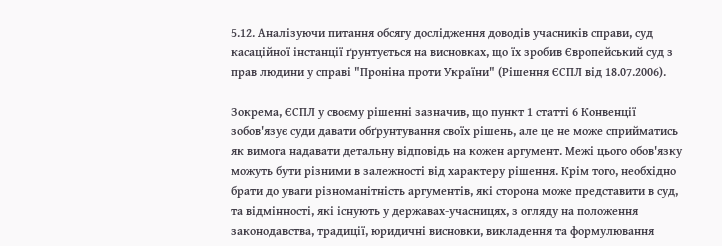5.12. Аналізуючи питання обсягу дослідження доводів учасників справи, суд касаційної інстанції ґрунтується на висновках, що їх зробив Європейський суд з прав людини у справі "Проніна проти України" (Рішення ЄСПЛ від 18.07.2006).

Зокрема, ЄСПЛ у своєму рішенні зазначив, що пункт 1 статті 6 Конвенції зобов'язує суди давати обґрунтування своїх рішень, але це не може сприйматись як вимога надавати детальну відповідь на кожен аргумент. Межі цього обов'язку можуть бути різними в залежності від характеру рішення. Крім того, необхідно брати до уваги різноманітність аргументів, які сторона може представити в суд, та відмінності, які існують у державах-учасницях, з огляду на положення законодавства, традиції, юридичні висновки, викладення та формулювання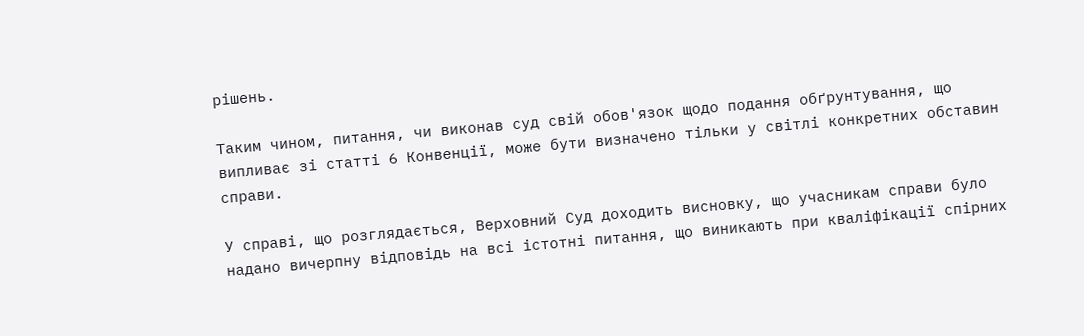рішень.

Таким чином, питання, чи виконав суд свій обов'язок щодо подання обґрунтування, що випливає зі статті 6 Конвенції, може бути визначено тільки у світлі конкретних обставин справи.

У справі, що розглядається, Верховний Суд доходить висновку, що учасникам справи було надано вичерпну відповідь на всі істотні питання, що виникають при кваліфікації спірних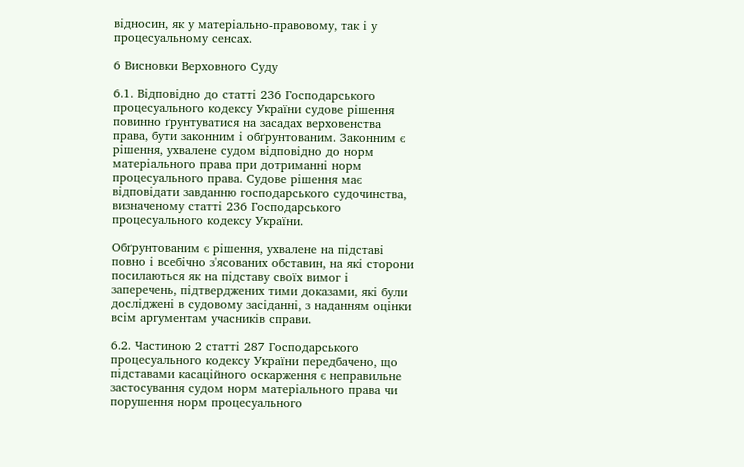відносин, як у матеріально-правовому, так і у процесуальному сенсах.

6 Висновки Верховного Суду

6.1. Відповідно до статті 236 Господарського процесуального кодексу України судове рішення повинно ґрунтуватися на засадах верховенства права, бути законним і обґрунтованим. Законним є рішення, ухвалене судом відповідно до норм матеріального права при дотриманні норм процесуального права. Судове рішення має відповідати завданню господарського судочинства, визначеному статті 236 Господарського процесуального кодексу України.

Обґрунтованим є рішення, ухвалене на підставі повно і всебічно з'ясованих обставин, на які сторони посилаються як на підставу своїх вимог і заперечень, підтверджених тими доказами, які були досліджені в судовому засіданні, з наданням оцінки всім аргументам учасників справи.

6.2. Частиною 2 статті 287 Господарського процесуального кодексу України передбачено, що підставами касаційного оскарження є неправильне застосування судом норм матеріального права чи порушення норм процесуального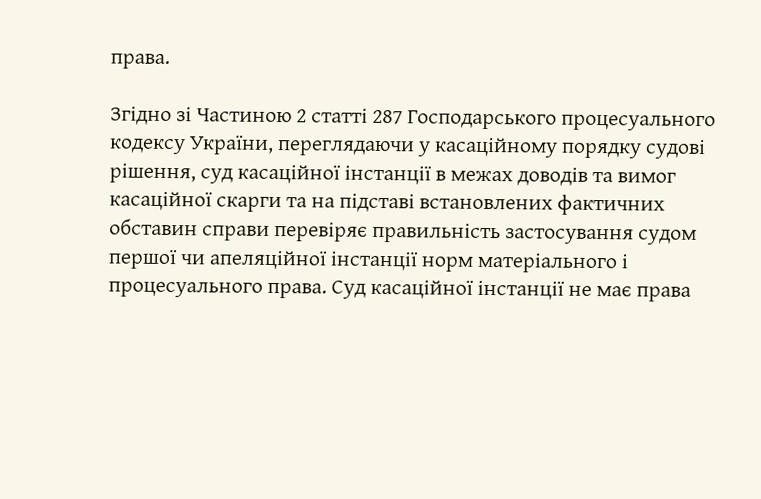права.

Згідно зі Частиною 2 статті 287 Господарського процесуального кодексу України, переглядаючи у касаційному порядку судові рішення, суд касаційної інстанції в межах доводів та вимог касаційної скарги та на підставі встановлених фактичних обставин справи перевіряє правильність застосування судом першої чи апеляційної інстанції норм матеріального і процесуального права. Суд касаційної інстанції не має права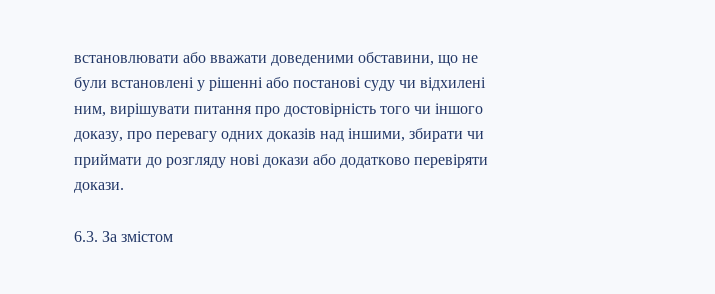встановлювати або вважати доведеними обставини, що не були встановлені у рішенні або постанові суду чи відхилені ним, вирішувати питання про достовірність того чи іншого доказу, про перевагу одних доказів над іншими, збирати чи приймати до розгляду нові докази або додатково перевіряти докази.

6.3. За змістом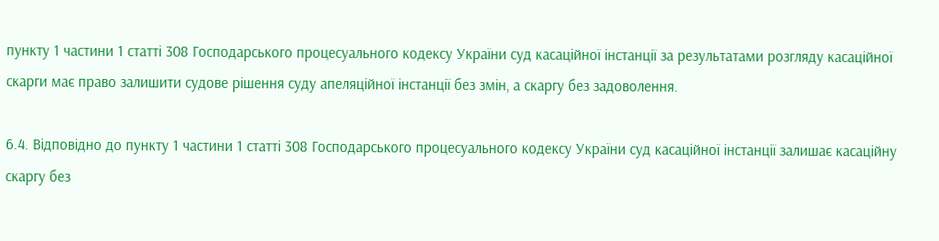пункту 1 частини 1 статті 308 Господарського процесуального кодексу України суд касаційної інстанції за результатами розгляду касаційної скарги має право залишити судове рішення суду апеляційної інстанції без змін, а скаргу без задоволення.

6.4. Відповідно до пункту 1 частини 1 статті 308 Господарського процесуального кодексу України суд касаційної інстанції залишає касаційну скаргу без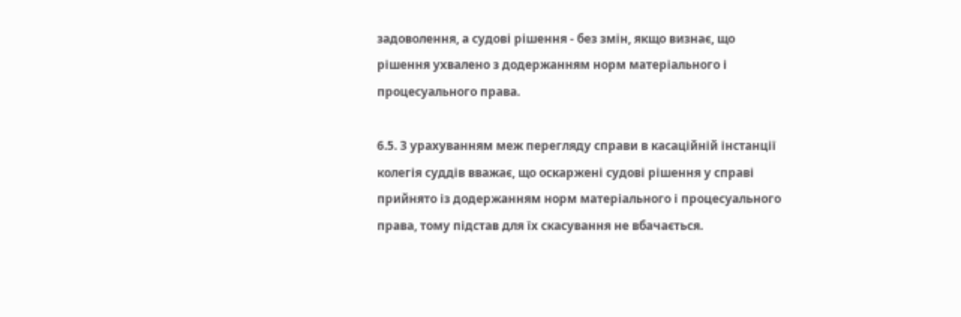задоволення, а судові рішення - без змін, якщо визнає, що рішення ухвалено з додержанням норм матеріального і процесуального права.

6.5. З урахуванням меж перегляду справи в касаційній інстанції колегія суддів вважає, що оскаржені судові рішення у справі прийнято із додержанням норм матеріального і процесуального права, тому підстав для їх скасування не вбачається.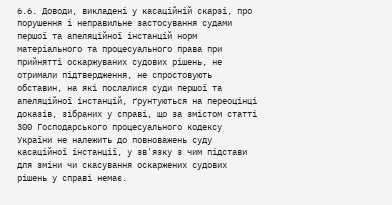6.6. Доводи, викладені у касаційній скарзі, про порушення і неправильне застосування судами першої та апеляційної інстанцій норм матеріального та процесуального права при прийнятті оскаржуваних судових рішень, не отримали підтвердження, не спростовують обставин, на які послалися суди першої та апеляційної інстанцій, ґрунтуються на переоцінці доказів, зібраних у справі, що за змістом статті 300 Господарського процесуального кодексу України не належить до повноважень суду касаційної інстанції, у зв'язку з чим підстави для зміни чи скасування оскаржених судових рішень у справі немає.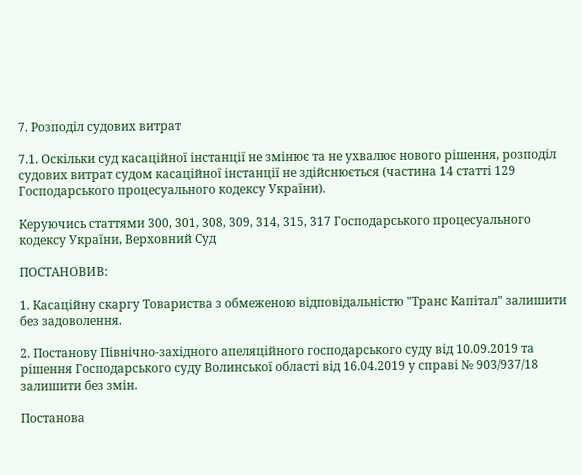7. Розподіл судових витрат

7.1. Оскільки суд касаційної інстанції не змінює та не ухвалює нового рішення, розподіл судових витрат судом касаційної інстанції не здійснюється (частина 14 статті 129 Господарського процесуального кодексу України).

Керуючись статтями 300, 301, 308, 309, 314, 315, 317 Господарського процесуального кодексу України, Верховний Суд

ПОСТАНОВИВ:

1. Касаційну скаргу Товариства з обмеженою відповідальністю "Транс Капітал" залишити без задоволення.

2. Постанову Північно-західного апеляційного господарського суду від 10.09.2019 та рішення Господарського суду Волинської області від 16.04.2019 у справі № 903/937/18 залишити без змін.

Постанова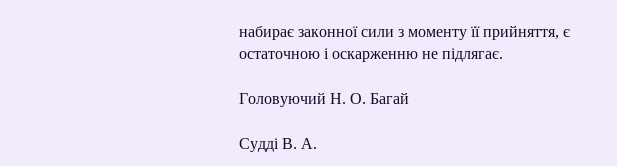набирає законної сили з моменту її прийняття, є остаточною і оскарженню не підлягає.

Головуючий Н. О. Багай

Судді В. А.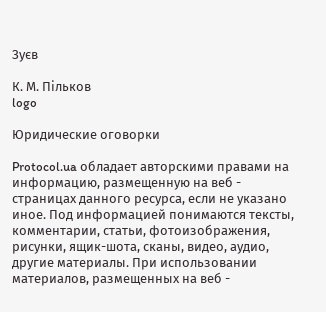Зуєв

К. М. Пільков
logo

Юридические оговорки

Protocol.ua обладает авторскими правами на информацию, размещенную на веб - страницах данного ресурса, если не указано иное. Под информацией понимаются тексты, комментарии, статьи, фотоизображения, рисунки, ящик-шота, сканы, видео, аудио, другие материалы. При использовании материалов, размещенных на веб -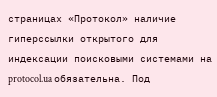страницах «Протокол» наличие гиперссылки открытого для индексации поисковыми системами на protocol.ua обязательна. Под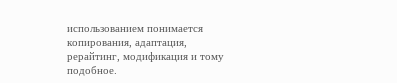использованием понимается копирования, адаптация, рерайтинг, модификация и тому подобное.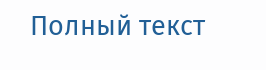Полный текст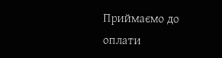Приймаємо до оплати